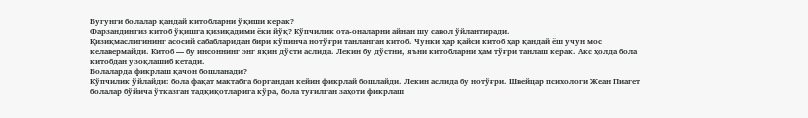Бугунги болалар қандай китобларни ўқиши керак?
Фарзандингиз китоб ўқишга қизиқадими ёки йўқ? Кўпчилик ота-оналарни айнан шу савол ўйлантиради.
Қизиқмаслигининг асосий сабабларидан бири кўпинча нотўғри танланган китоб. Чунки ҳар қайси китоб ҳар қандай ёш учун мос келавермайди. Китоб — бу инсоннинг энг яқин дўсти аслида. Лекин бу дўстни, яъни китобларни ҳам тўғри танлаш керак. Акс ҳолда бола китобдан узоқлашиб кетади.
Болаларда фикрлаш қачон бошланади?
Кўпчилик ўйлайди: бола фақат мактабга боргандан кейин фикрлай бошлайди. Лекин аслида бу нотўғри. Швейцар психологи Жеан Пиагет болалар бўйича ўтказган тадқиқотларига кўра, бола туғилган заҳоти фикрлаш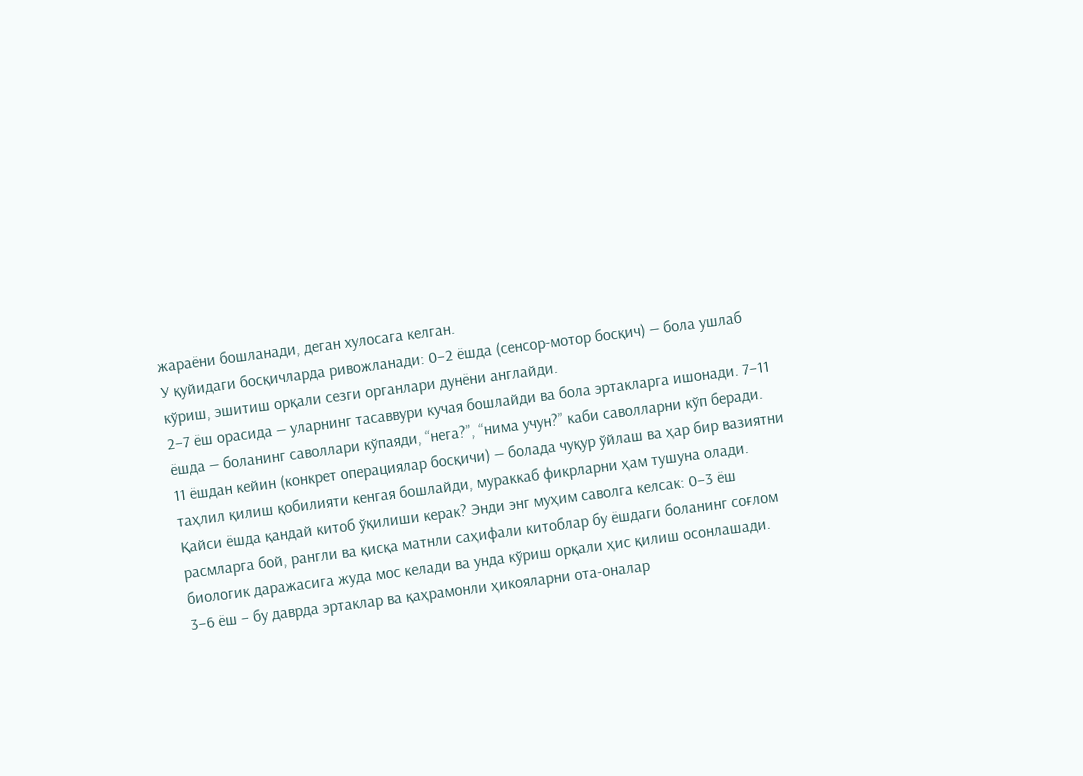жараёни бошланади, деган хулосага келган.
У қуйидаги босқичларда ривожланади: 0–2 ёшда (сенсор-мотор босқич) — бола ушлаб кўриш, эшитиш орқали сезги органлари дунёни англайди.
2–7 ёш орасида — уларнинг тасаввури кучая бошлайди ва бола эртакларга ишонади. 7–11 ёшда — боланинг саволлари кўпаяди, “нега?”, “нима учун?” каби саволларни кўп беради.
11 ёшдан кейин (конкрет операциялар босқичи) — болада чуқур ўйлаш ва ҳар бир вазиятни таҳлил қилиш қобилияти кенгая бошлайди, мураккаб фикрларни ҳам тушуна олади.
Қайси ёшда қандай китоб ўқилиши керак? Энди энг муҳим саволга келсак: 0–3 ёш расмларга бой, рангли ва қисқа матнли саҳифали китоблар бу ёшдаги боланинг соғлом биологик даражасига жуда мос келади ва унда кўриш орқали ҳис қилиш осонлашади.
3–6 ёш – бу даврда эртаклар ва қаҳрамонли ҳикояларни ота-оналар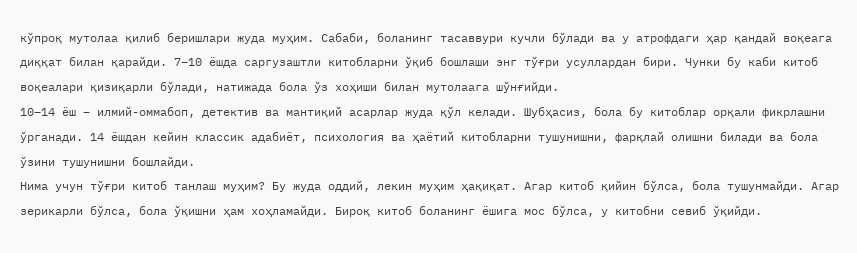кўпроқ мутолаа қилиб беришлари жуда муҳим. Сабаби, боланинг тасаввури кучли бўлади ва у атрофдаги ҳар қандай воқеага диққат билан қарайди. 7–10 ёшда саргузаштли китобларни ўқиб бошлаши энг тўғри усуллардан бири. Чунки бу каби китоб воқеалари қизиқарли бўлади, натижада бола ўз хоҳиши билан мутолаага шўнғийди.
10–14 ёш – илмий-оммабоп, детектив ва мантиқий асарлар жуда қўл келади. Шубҳасиз, бола бу китоблар орқали фикрлашни ўрганади. 14 ёшдан кейин классик адабиёт, психология ва ҳаётий китобларни тушунишни, фарқлай олишни билади ва бола ўзини тушунишни бошлайди.
Нима учун тўғри китоб танлаш муҳим? Бу жуда оддий, лекин муҳим ҳақиқат. Агар китоб қийин бўлса, бола тушунмайди. Агар зерикарли бўлса, бола ўқишни ҳам хоҳламайди. Бироқ китоб боланинг ёшига мос бўлса, у китобни севиб ўқийди.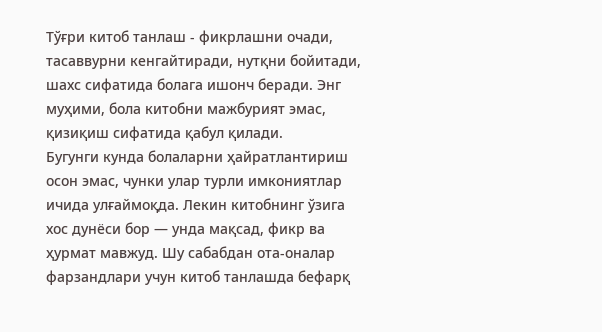Тўғри китоб танлаш - фикрлашни очади, тасаввурни кенгайтиради, нутқни бойитади, шахс сифатида болага ишонч беради. Энг муҳими, бола китобни мажбурият эмас, қизиқиш сифатида қабул қилади.
Бугунги кунда болаларни ҳайратлантириш осон эмас, чунки улар турли имкониятлар ичида улғаймоқда. Лекин китобнинг ўзига хос дунёси бор — унда мақсад, фикр ва ҳурмат мавжуд. Шу сабабдан ота-оналар фарзандлари учун китоб танлашда бефарқ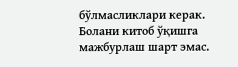бўлмасликлари керак. Болани китоб ўқишга мажбурлаш шарт эмас.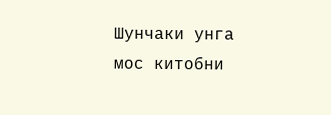Шунчаки унга мос китобни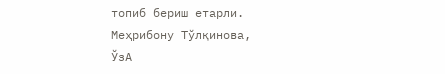топиб бериш етарли.
Меҳрибону Тўлқинова,
ЎзА